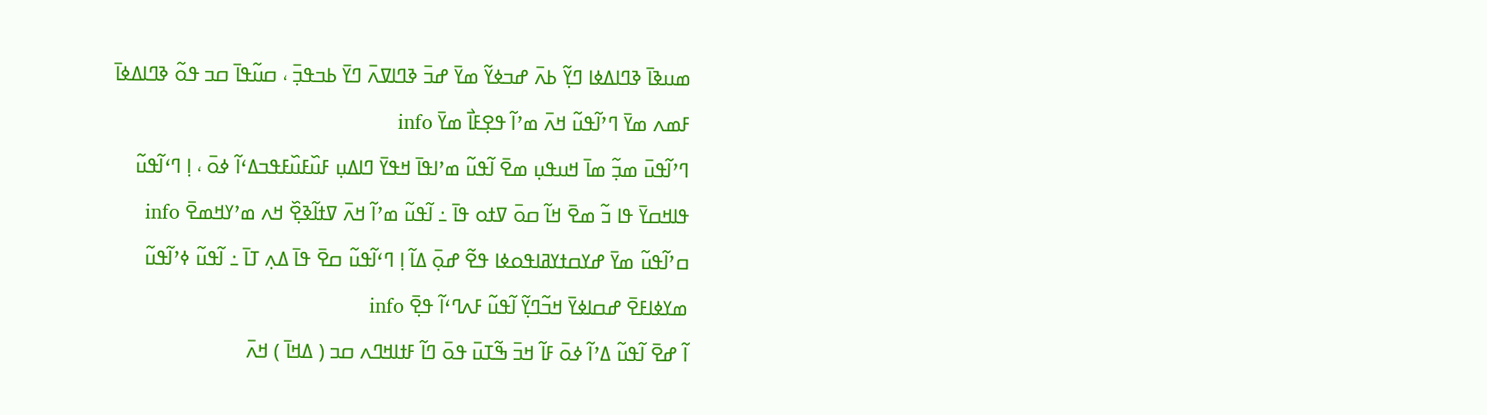ߘߎߢߊ߫ ߢߣߊߡߦߊ ߣߌ߲߬ ߕߍ߫ ߝߏߦߌ߬ ߘߌ߫ ߝߏ߫ ߢߣߊߜߍ߫ ߣߌ߫ ߕߏߟߏ߲߫ ، ߛߎ߬ߟߊ߫ ߛߏ ߟߋ߬ ߢߣߊߡߦߊ߫ ߓߘߍ ߘߌ߫ ߣߴߊ߬ߟߎ߬ ߞߍ߫ ߘߴߊ߬ ߟߐ߲ߓߊ߯ ߘߌ߫ info
ߣߴߊ߬ߟߎ߫ ߘߏ߲߬ ߘߊ߫ ߞߎߟߎ߲ ߘߐ߫ ߊ߬ߟߎ߬ ߘߴߊߟߊ߫ ߞߟߌ߫ ߣߊߡߎ߲ ߓߎ߰ߓߎ߰ߓߟߏߡߵߊ߬ ߦߋ߫ ، ߊ߲ ߣߵߊ߬ߟߎ߬ ߟߊߞߛߌ߫ ߟߊ ߏ߬ ߘߐ߫ ߞߊ߬ ߛߋ߫ ߜߙߋ ߟߊ߫ ߸ ߊ߬ߟߎ߬ ߘߴߊ߬ ߞߍ߫ ߜߙߊ߬ߢߐ߲߰ ߞߍ ߘߴߌߞߘߐ߫ info
ߛߴߊ߬ߟߎ߬ ߘߌ߫ ߝߌߛߙߌߥߊߟߋߦߊ ߟߐ߬ ߝߋ߲߫ ߡߊ߬ ߊ߲ ߣߵߊ߬ߟߎ߬ ߛߐ߫ ߟߊ߫ ߡߍ߲ ߠߊ߫ ߸ ߊ߬ߟߎ߬ ߦߴߊ߬ߟߎ߬ ߘߌߦߊߓߐ߫ ߝߛߊߦߌ߫ ߞߏ߬ߣߌ߲߬ ߊ߬ߟߎ߬ ߓߍߣߵߊ߬ ߟߐ߲߫ info
ߊ߬ ߝߐ߫ ߊ߬ߟߎ߬ ߡߴߊ߬ ߦߋ߫ ߓߊ߬ ߞߏ߫ ߒ߬ߠߎ߫ ߟߋ߫ ߣߊ߬ ߓߙߊߞߣߍ ߛߏ ( ߡߞߊ߫ ) ߞߍ߫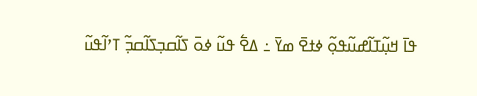ߟߊ߫ ߞߎ߲߬ߠߊ߬ߝߎ߬ߟߋ߲߬ ߦߙߐ߫ ߘߌ߫ ߸ ߡߐ߱ ߟߎ߬ ߦߋ߫ ߖߊ߬ߛߏ߲ߖߊ߬ߛߏ߲߬ ߠߴߊ߬ߟߎ߬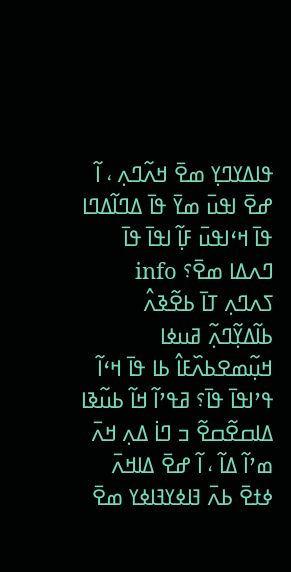ߟߊߡߌߣߌ߲ ߘߐ߫ ߞߍ߬ߣߍ߲ ، ߊ߬ ߝߐ߫ ߊߟߎ߫ ߘߌ߫ ߟߊ߫ ߡߣߊ߬ߡߣߊ ߟߊ߫ ߞߵߊߟߎ߫ ߓߊ߲߬ ߊߟߊ߫ ߟߊ߫ ߣߍߡߊ ߘߐ߫؟ info
ߖߍߣߍ߲ ߠߊ߫ ߕߐ߬ߢߍ߮ ߕߊ߬ߡߌ߲߬ߣߍ߲߬ ߥߎߦߊ ߞߎ߲߬ߘߐߕߍ߰ߓߊ߮ ߕߊ ߟߊ߫ ߞߵߊ߬ ߟߴߊߟߊ߫ ߟߊ߫؟ ߥߟߴߊ߬ ߞߊ߬ ߕߎ߬ߢߊ ߡߊߛߐ߬ߛߐ߬ ߏ ߣߊ߭ ߡߍ߲ ߞߍ߫ ߘߴߊ߬ ߡߊ߬ ، ߊ߬ ߝߐ߫ ߡߊߞߍ߫ ߦߙߐ߫ ߕߍ߫ ߔߊߦߌߔߊߦߌ ߘߐ߫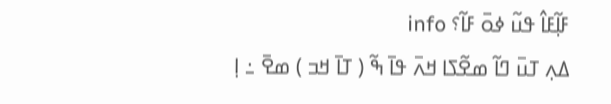ߓߊ߲߬ߓߊ߮ ߟߎ߬ ߦߋ߫ ߓߊ߬؟ info
ߡߍ߲ ߠߎ߫ ߣߊ߬ ߘߐ߬ߖߊ ߞߍ߫ ߟߊ߫ ߒ߬ ( ߠߊ߫ ߞߏ ) ߘߐ߫ ߸ ߊ߲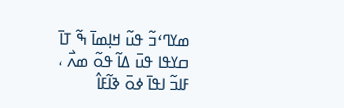ߘߌߣߵߏ߬ ߟߎ߬ ߞߊ߲ߘߊ߫ ߒ߬ ߠߊ߫ ߛߌߟߊ ߟߎ߫ ߡߊ߬ ߟߋ߬ ߘߍ߯ ، ߓߊߏ߬ ߊߟߊ߫ ߦߋ߫ ߢߊ߬ߓߊ߮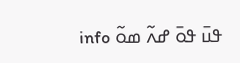ߟߎ߫ ߟߋ߫ ߝߍ߬ ߘߋ߬ info